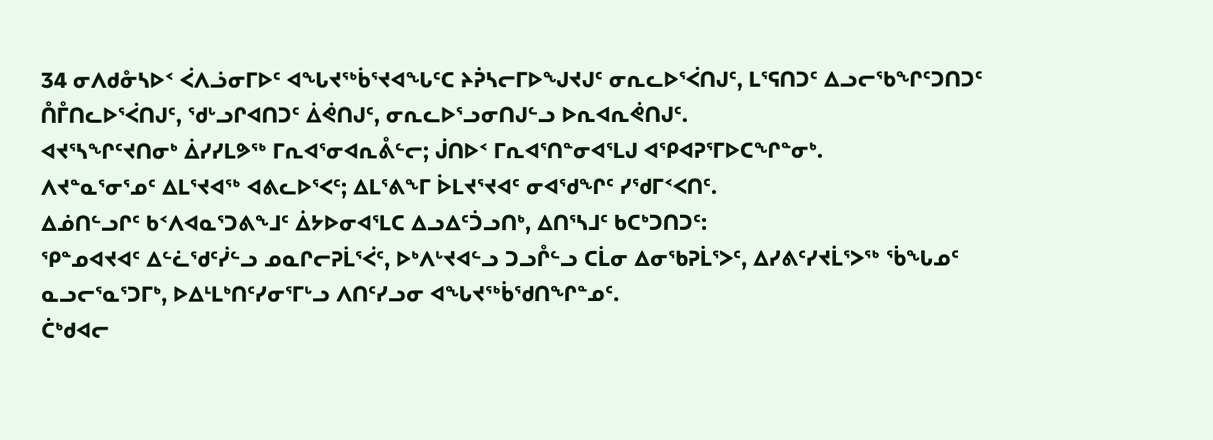34 ᓂᐱᑯᓁᓴᐅᑉ ᐹᐱᓘᓂᒥᐅᑦ ᐊᖓᔪᖅᑳᕐᔪᐊᖓᑦᑕ ᔨᕉᓴᓕᒥᐅᖑᔪᒍᑦ ᓂᕆᓚᐅᕐᐹᑎᒍᑦ, ᒪᕐᕋᑎᑐᑦ ᐃᓗᓕᖃᖏᑦᑐᑎᑐᑦ ᑍᒤᑎᓚᐅᕐᐹᑎᒍᑦ, ᖁᒡᓗᒋᐊᑎᑐᑦ ᐄᕚᑎᒍᑦ, ᓂᕆᓚᐅᕐᓗᓂᑎᒍᓪᓗ ᐅᕆᐊᕆᕚᑎᒍᑦ.
ᐊᔪᕐᓴᖏᑦᔪᑎᓂᒃ ᐄᓯᓯᒪᕗᖅ ᒥᕆᐊᕐᓂᐊᕆᕔᓪᓕ; ᒎᑎᐅᑉ ᒥᕆᐊᕐᑎᓐᓂᐊᕐᒪᒍ ᐊᕿᐊᕈᕐᒥᐅᑕᖏᓐᓂᒃ.
ᐱᔪᓐᓇᕐᓂᕐᓄᑦ ᐃᒪᕐᔪᐊᖅ ᐊᕕᓚᐅᕐᐸᑦ; ᐃᒪᕐᕕᖕᒥ ᐆᒪᔪᕐᔪᐊᑦ ᓂᐊᖁᖏᑦ ᓯᖁᒥᑉᐸᑎᑦ.
ᐃᓅᑎᓪᓗᒋᑦ ᑲᑉᐱᐊᓇᕐᑐᕕᖕᒧᑦ ᐄᔭᐅᓂᐊᕐᒪᑕ ᐃᓗᐃᑦᑑᓗᑎᒃ, ᐃᑎᕐᓴᒧᑦ ᑲᑕᒃᑐᑎᑐᑦ:
ᕿᓐᓄᐊᔪᐊᑦ ᐃᓪᓛᖁᑦᓰᓪᓗ ᓄᓇᒋᓕᕈᒫᕐᐹᑦ, ᐅᒃᐱᒡᔪᐊᓪᓗ ᑐᓗᒊᓪᓗ ᑕᒫᓂ ᐃᓂᖃᕈᒫᕐᐳᑦ, ᐃᓯᕕᑦᓯᔪᒫᕐᐳᖅ ᖄᖓᓄᑦ ᓇᓗᓕᕐᓇᕐᑐᒥᒃ, ᐅᐃᒻᒪᒃᑎᑦᓯᓂᕐᒥᒡᓗ ᐱᑎᑦᓯᓗᓂ ᐊᖓᔪᖅᑳᖁᑎᖏᓐᓄᑦ.
ᑖᒃᑯᐊᓕ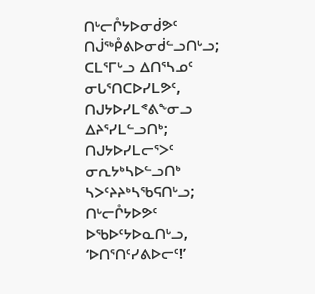ᑎᒡᓕᒊᔭᐅᓂᑰᕗᑦ ᑎᒎᖅᑬᕕᐅᓂᑰᓪᓗᑎᒡᓗ; ᑕᒪᕐᒥᒡᓗ ᐃᑎᕐᓴᓄᑦ ᓂᒐᕐᑎᑕᐅᓯᒪᕗᑦ, ᑎᒍᔭᐅᓯᒪᕝᕕᖕᓂᓗ ᐃᔨᕐᓯᒪᓪᓗᑎᒃ; ᑎᒍᔭᐅᓯᒪᓕᕐᐳᑦ ᓂᕆᔭᒃᓴᐅᓪᓗᑎᒃ ᓴᐳᑦᔨᔨᒃᓴᖃᕋᑎᒡᓗ; ᑎᒡᓕᒊᔭᐅᕗᑦ ᐅᖃᐅᑦᔭᐅᓇᑎᒡᓗ, ‘ᐅᑎᕐᑎᑦᓯᕕᐅᓕᑦ!’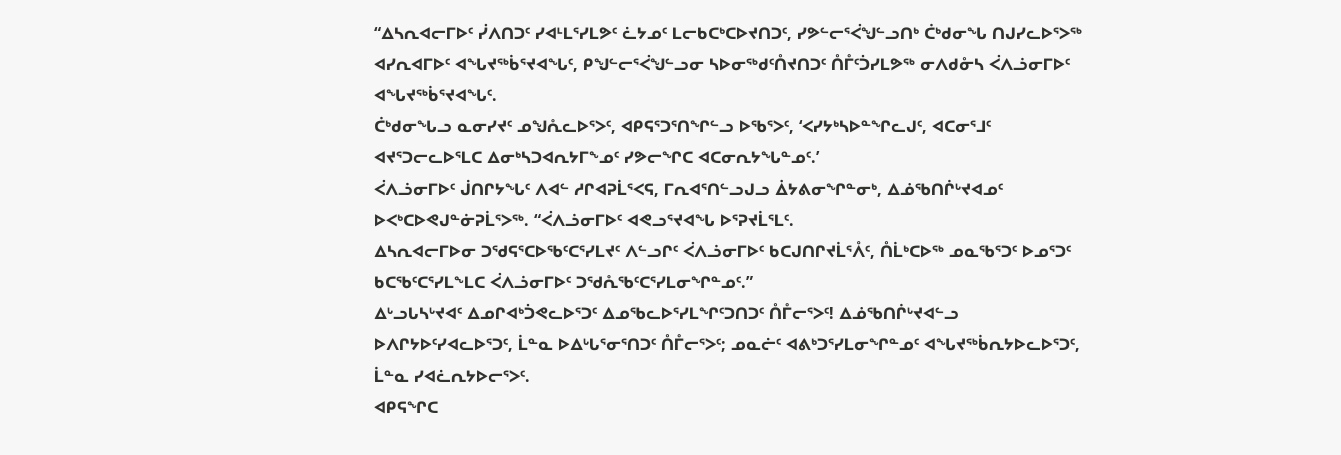“ᐃᓴᕆᐊᓕᒥᐅᑦ ᓰᐱᑎᑐᑦ ᓯᐊᒻᒪᕐᓯᒪᕗᑦ ᓛᔭᓄᑦ ᒪᓕᑲᑕᒃᑕᐅᔪᑎᑐᑦ, ᓯᕗᓪᓕᕐᐹᖑᓪᓗᑎᒃ ᑖᒃᑯᓂᖓ ᑎᒍᓯᓚᐅᕐᐳᖅ ᐊᓯᕆᐊᒥᐅᑦ ᐊᖓᔪᖅᑳᕐᔪᐊᖓᑦ, ᑭᖑᓪᓕᕐᐹᖑᓪᓗᓂ ᓴᐅᓂᖅᑯᑦᑍᔪᑎᑐᑦ ᑍᒤᑦᑑᓯᒪᕗᖅ ᓂᐱᑯᓁᓴ ᐹᐱᓘᓂᒥᐅᑦ ᐊᖓᔪᖅᑳᕐᔪᐊᖓᑦ.
ᑖᒃᑯᓂᖓᓗ ᓇᓂᓯᔪᑦ ᓄᖑᕅᓚᐅᕐᐳᑦ, ᐊᑭᕋᕐᑐᕐᑎᖏᓪᓗ ᐅᖃᕐᐳᑦ, ‘ᐸᓯᔭᒃᓴᐅᓐᖏᓚᒍᑦ, ᐊᑕᓂᕐᒧᑦ ᐊᔪᕐᑐᓕᓚᐅᕐᒪᑕ ᐃᓂᒃᓴᑐᐊᕆᔭᒥᖕᓄᑦ ᓯᕗᓕᖏᑕ ᐊᑕᓂᕆᔭᖓᓐᓄᑦ.’
ᐹᐱᓘᓂᒥᐅᑦ ᒎᑎᒋᔭᖓᑦ ᐱᐊᓪ ᓱᒋᐊᕈᒫᕐᐸᕋ, ᒥᕆᐊᕐᑎᓪᓗᒍᓗ ᐄᔭᕕᓂᖏᓐᓂᒃ, ᐃᓅᖃᑎᒌᒡᔪᐊᓄᑦ ᐅᐸᒃᑕᐅᕙᒍᓐᓃᕈᒫᕐᐳᖅ. “ᐹᐱᓘᓂᒥᐅᑦ ᐊᕙᓗᕐᔪᐊᖓ ᐅᕐᕈᔪᒫᕐᒪᑦ.
ᐃᓴᕆᐊᓕᒥᐅᓂ ᑐᖁᕋᕐᑕᐅᖃᑦᑕᕐᓯᒪᔪᑦ ᐱᓪᓗᒋᑦ ᐹᐱᓘᓂᒥᐅᑦ ᑲᑕᒍᑎᒋᔪᒫᕐᐰᑦ, ᑍᒫᒃᑕᐅᖅ ᓄᓇᖃᕐᑐᑦ ᐅᓄᕐᑐᑦ ᑲᑕᖃᑦᑕᕐᓯᒪᖕᒪᑕ ᐹᐱᓘᓂᒥᐅᑦ ᑐᖁᕅᖃᑦᑕᕐᓯᒪᓂᖏᓐᓄᑦ.”
ᐃᒡᓗᒐᓴᒡᔪᐊᑦ ᐃᓄᒋᐊᒃᑑᕙᓚᐅᕐᑐᑦ ᐃᓄᖃᓚᐅᕐᓯᒪᖏᑦᑐᑎᑐᑦ ᑍᒤᓕᕐᐳᑦ! ᐃᓅᖃᑎᒌᒡᔪᐊᓪᓗ ᐅᐱᒋᔭᐅᑦᓯᐊᓚᐅᕐᑐᑦ, ᒫᓐᓇ ᐅᐃᒡᒐᕐᓂᕐᑎᑐᑦ ᑍᒤᓕᕐᐳᑦ; ᓄᓇᓖᑦ ᐊᕕᒃᑐᕐᓯᒪᓂᖏᓐᓄᑦ ᐊᖓᔪᖅᑳᕆᔭᐅᓚᐅᕐᑐᑦ, ᒫᓐᓇ ᓯᐊᓛᕆᔭᐅᓕᕐᐳᑦ.
ᐊᑭᕋᖏᑕ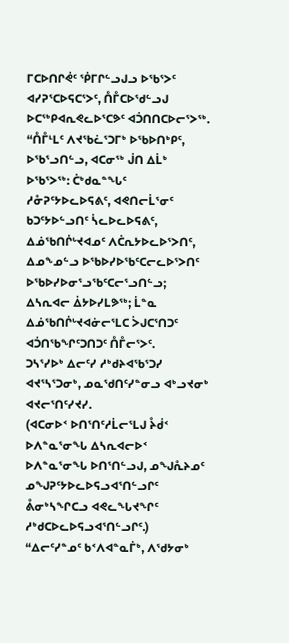ᒥᑕᐅᑎᒋᕚᑦ ᖀᒥᒋᓪᓗᒍᓗ ᐅᖃᕐᐳᑦ ᐊᓯᕈᕐᑕᐅᕋᑕᕐᐳᑦ, ᑍᒤᑕᐅᖁᓪᓗᒍ ᐅᑕᖅᑭᐊᕆᕙᓚᐅᕐᑕᕗᑦ ᐊᑑᑎᑎᑕᐅᓕᕐᐳᖅ.
“ᑍᒤᒻᒪᑦ ᐱᔪᖃᓛᕐᑐᒥᒃ ᐅᖃᐅᑎᒃᑭᑦ, ᐅᖃᕐᓗᑎᓪᓗ, ᐊᑕᓂᖅ ᒎᑎ ᐃᒫᒃ ᐅᖃᕐᐳᖅ: ᑖᒃᑯᓇᓐᖓᑦ ᓱᓁᕈᑦᔭᐅᓚᐅᕋᕕᑦ, ᐊᕙᑎᓕᒫᕐᓂᑦ ᑲᑐᑦᔭᐅᓪᓗᑎᑦ ᓵᓚᐅᓚᐅᕋᕕᑦ, ᐃᓅᖃᑎᒌᒡᔪᐊᓄᑦ ᐱᑖᕆᔭᐅᓚᐅᕐᐳᑎᑦ, ᐃᓄᖕᓄᓪᓗ ᐅᖃᐅᓯᐅᖃᑦᑕᓕᓚᐅᕐᐳᑎᑦ ᐅᖃᐅᓯᐅᓂᕐᓗᖃᑦᑕᓕᕐᓗᑎᓪᓗ;
ᐃᓴᕆᐊᓕ ᐄᔭᐅᓯᒪᕗᖅ; ᒫᓐᓇ ᐃᓅᖃᑎᒌᒡᔪᐊᓃᓕᕐᒪᑕ ᐴᒍᑕᕐᑎᑐᑦ ᐊᑑᑎᖃᖏᑦᑐᑎᑐᑦ ᑍᒤᓕᕐᐳᑦ.
ᑐᓴᕐᓯᐅᒃ ᐃᓕᑦᓯ ᓱᒃᑯᔨᐊᖃᕐᑐᓯ ᐊᔪᕐᓴᕐᑐᓂᒃ, ᓄᓇᖁᑎᑦᓯᓐᓂᓗ ᐊᒃᓗᔪᓂᒃ ᐊᔪᓕᕐᑎᑦᓯᔪᓯ.
(ᐊᑕᓂᐅᑉ ᐅᑎᕐᑎᑦᓱᒫᓕᕐᒪᒍ ᔧᑰᑉ ᐅᐱᓐᓇᕐᓂᖓ ᐃᓴᕆᐊᓕᐅᑉ ᐅᐱᓐᓇᕐᓂᖓ ᐅᑎᕐᑎᓪᓗᒍ, ᓄᖑᕅᔨᓄᑦ ᓄᖑᕈᑦᔭᐅᓚᐅᕋᓗᐊᕐᑎᓪᓗᒋᑦ ᕔᓂᒃᓴᖏᑕᓗ ᐊᕙᓚᖓᔪᖏᑦ ᓱᒃᑯᑕᐅᓚᐅᕋᓗᐊᕐᑎᓪᓗᒋᑦ.)
“ᐃᓕᑦᓯᓐᓄᑦ ᑲᑉᐱᐊᓐᓇᒦᒃ, ᐱᖁᔭᓂᒃ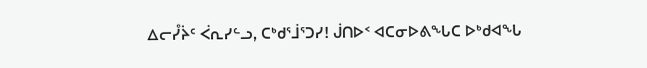ᐃᓕᓮᔩᑦ ᐹᕆᓯᓪᓗ, ᑕᒃᑯᕐᒨᕐᑐᓯ! ᒎᑎᐅᑉ ᐊᑕᓂᐅᕕᖓᑕ ᐅᒃᑯᐊᖓ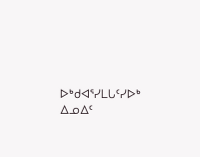ᐅᒃᑯᐊᕐᓯᒪᒐᑦᓯᐅᒃ ᐃᓄᐃᑦ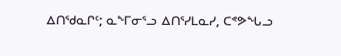ᐃᑎᖁᓇᒋᑦ; ᓇᖕᒥᓂᕐᓗ ᐃᑎᕐᓯᒪᓇᓯ, ᑕᕝᕗᖓᓗ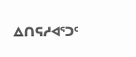ᐃᑎᕋᓱᐊᕐᑐᑦ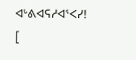ᐊᒡᕕᐊᕋᓱᐊᕐᐸᓯ! [